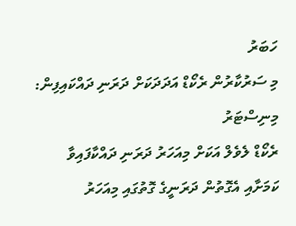ހަބަރު
މި ސަރުކާރުން ރެކޯޑް އަދަދަކަށް ދަރަނި ދައްކައިފިން: މިނިސްޓަރު
ރެކޯޑް ލެވެލް އަކަށް މިއަހަރު ދަރަނި ދައްކާފައިވާ ކަމަށާއި އެގޮތުން ދަރަނީގެ ގޮތުގައި މިއަހަރު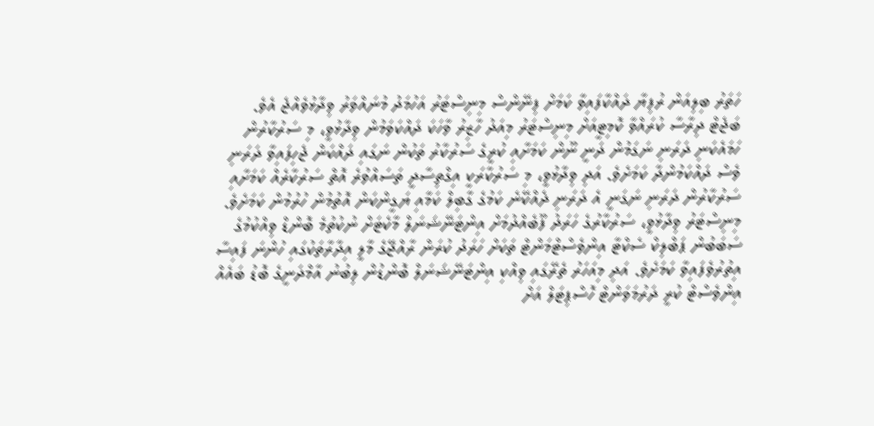ހަތަރު ބިލިއަން ރުފިޔާ ދައްކާފައިވާ ކަމަށް ފިނޭންސް މިނިސްޓަރު އަހުމަދު މުނައްވަރު ވިދާޅުވެއްޖެ އެވެ.
ބަޖެޓް ދިރާސާ ކުރައްވާ ކޮމިޓީއަށް މިނިސްޓަރު މިއަދު ހާޒިރު ވާހަކަ ދައްކަވަމުން ވިދާޅުވީ، މި ސަރުކާރުން ހަމައެކަނި ދަރަނި ނަގަމުން ދަނީ ނޫން ކަމަށާއި ކުރީގެ ސަރުކާރު ތަކުން ނަގައި ދައްކަން ޖެހިފައިވާ ދަރަނި ވެސް ދައްކަމުންދާ ކަމަށެވެ. އަދި ވިދާޅުވީ، މި ސަރުކާރަކީ އިގްތިސާދީ ތަސައްވުރެ އޮތް ސަރުކާރެއް ކަމަށާއި ސަރުކާރުން ދަރަނި ނަގަނީ އެ ދަރަނި ދެއްކޭނެ ކަމުގެ ގާބިލް ކަމާއި ޔަގީންކަން އޮތުމުން ހުރުމުން ކަމަށެވެ.
މިނިސްޓަރު ވިދާޅުވީ، ސަރުކާރުގެ ހަރަދު ފޫބެއްދުމަށް އިންޓަނޭޝަނަލް މާކެޓަށް ނުކުތުމެ ބޮންޑް ވިއްކުމުގެ ސަބަބުން ޕަބްލިކް ސެކްޓާ އިންވެސްޓްމަންޓް ތަކަށް ހަރަދު ކުރަން ރާއްޖޭގެ މާލީ އިދާރާތަކުގައި ހުންނަ ފައިސާ އިތުރުވެފައިވާ ކަމަށެވެ. އަދި މިއަހަރު ތެރޭގައި ވިއްކި އިންޓަނޭޝަނަލް ބޮންޑުން ލިބުނު އާމްދަނީގެ ބޮޑު ބައެއް އިންވެސްޓް ކުރީ ދަރުމަވަންޓް ހޮސްޕިޓަލް އަށް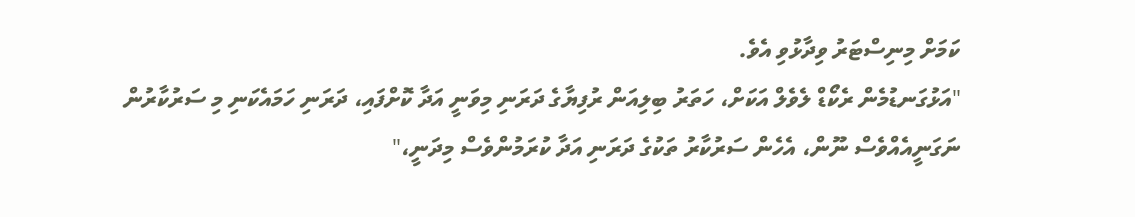ކަމަށް މިނިސްޓަރު ވިދާޅުވި އެވެ.
"އަޅުގަނޑުމެން ރެކޯޑް ލެވެލް އަކަށް، ހަތަރު ބިލިއަން ރުފިޔާގެ ދަރަނި މިވަނީ އަދާ ކޮށްފައި، ދަރަނި ހަމައެކަނި މި ސަރުކާރުން ނަގަނީއެއްވެސް ނޫން، އެހެން ސަރުކާރު ތަކުގެ ދަރަނި އަދާ ކުރަމުންވެސް މިދަނީ،"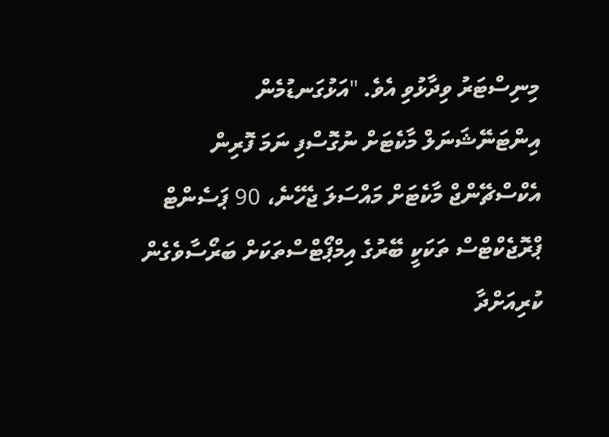މިނިސްޓަރު ވިދާޅުވި އެވެ. "އަޅުގަނޑުމެން އިންޓަނޭޝަނަލް މާކެޓަށް ނުގޮސްފި ނަމަ ފޮރިން އެކްސްޗޭންޖް މާކެޓަށް މައްސަލަ ޖެހޭނެ، 90 ޕަސެންޓް ޕްރޮޖެކްޓްސް ތަކަކީ ބޭރުގެ އިމްޕޯޓްސްތަކަށް ބަރޯސާވެގެން ކުރިއަށްދާ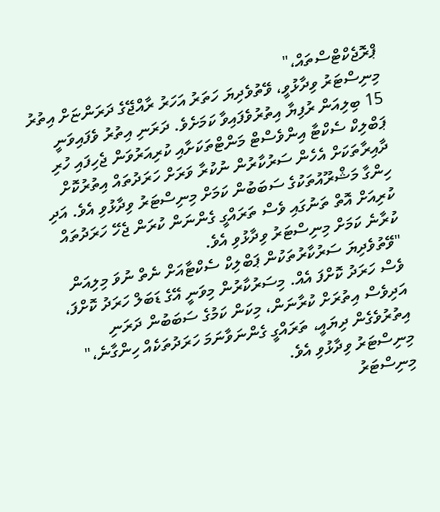ޕްރޮޖެކްޓްސްތައް،"
މިނިސްޓަރު ވިދާޅުވީ، ވޭތުވެދިޔަ ހަތަރު އަހަރު ރާއްޖޭގެ ދަރަންޏަށް އިތުރު 15 ބިލިއަން ރުފިޔާ އިތުރުވެފައިވާ ކަމަށެވެ. ދަރަނި އިތުރު ވެފައިވަނީ ޕަބްލިކް ސެކްޓާ އިންވެސްޓް މަންޓްތަކަށާއި ކުރިއަރުވަން ޖެހިފައި ހުރި ދާއިރާތަކަށް އެހެން ސަރުކާރުން ނުކުރާ ވަރަށް ހަރަދުތައް އިތުރުކޮށް ހިންގާ މަޝްރޫއުތަކުގެ ސަބަބުން ކަމަށް މިނިސްޓަރު ވިދާޅުވި އެވެ. އަދި ކުރިއަށް އޮތް ތަނުގައި ވެސް ތަރައްގީ ގެންނަން ކުރަން ޖެހޭ ހަރަދުތައް ކުރާނެ ކަމަށް މިނިސްޓަރު ވިދާޅުވި އެވެ.
"ވޭތުވެދިޔަ ސަރުކާރުތަކުން ޕަބްލިކް ސެކްޓާއަށް ނެތް ނުވަ މިލިއަން ވެސް ހަރަދު ކޮށްފަ އެއް. މިސަރުކާރުން މިވަނީ އޭގެ ޑަބަލް ހަރަދު ކޮށްފަ، އަދިވެސް އިތުރަށް ކުރާނަން، މިކަން ކަމުގެ ސަބަބުން ދަރަނި އިތުރުވެގެން ދިޔައީ، ތަރައްގީ ގެންނަވާނަމަ ހަރަދުތަކެއް ހިންގާނެ،" މިނިސްޓަރު ވިދާޅުވި އެވެ.
މިނިސްޓަރު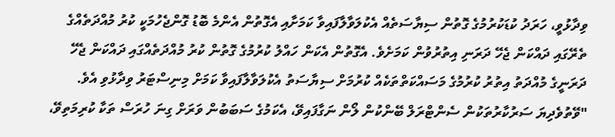ވިދާޅުވީ، ހަރަދު ކުޑަކުރުމުގެ ގޮތުން ސިޔާސަތެއް އެކުލަވާލާފައިވާ ކަމަށާއި އެގޮތުން އެންމެ ބޮޑު ގޮންޖެހުމަކީ ކުރު މުއްދަތެއްގެ ތެރޭގައި ދައްކަން ޖެހޭ ދަރަނި އިތުރުވުން ކަމަށެވެ. އެގޮތުން އެކަން ހައްލު ކުރުމުގެ ގޮތުން ކުރު މުއްދަތެއްގައި ދައްކަން ޖެހޭ ދަރަނީގެ މުއްދަތު އިތުރު ކުރުމުގެ މަސައްކަތްތަކެއް ކުރުމަށް ސިޔާސަތު އެކުލަވާލާފައިވާ ކަމަށް މިނިސްޓަރު ވިދާޅުވި އެވެ.
"ވޭތުވެދިޔަ ސަރުކާރުތަކުން ސެންޓްރަލް ބޭންކުން ލޯން ނަގާފައިވޭ، އެކަމުގެ ސަބަބުން ވަރަށް ގިނަ ހުރަސް ތަކާ ކުރިމަތިވޭ،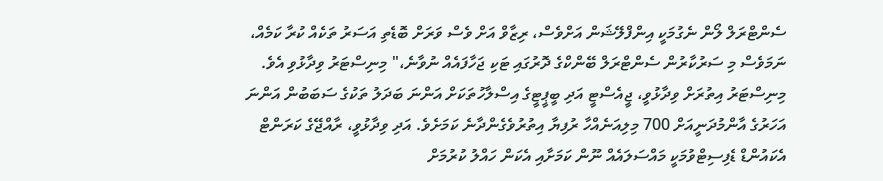ސެންޓްރަލް ލޯން ނެގުމަކީ އިންފްލޭޝަން އަށްވެސް، ރިޒާވް އަށް ވެސް ވަރަށް ބޮޑެތި އަސަރު ތަކެއް ކުރާ ކަމެއް، ނަމަވެސް މި ސަރުކާރުން ސެންޓްރަލް ބޭންކްގެ ދޮރުގައި ޓަކި ޖަހާފައެއް ނުވާނެ،" މިނިސްޓަރު ވިދާޅުވި އެވެ.
މިނިސްޓަރު އިތުރަށް ވިދާޅުވީ، ޖީއެސްޓީ އަދި ބީޕީޓީގެ އިސްލާހުތަކަށް އަންނަ ބަދަލު ތަކުގެ ސަބަބުން އަންނަ އަހަރުގެ އާންމުދަނީއަށް 700 މިލިއަނެއްހާ ރުފިޔާ އިތުރުވެގެންދާނެ ކަމަށެވެ. އަދި ވިދާޅުވީ، ރާއްޖޭގެ ކަރަންޓް އެކައުންޑް ޑެފިސިޓްވުމަކީ މައްސަލައެއް ނޫން ކަމަށާއި އެކަން ހައްލު ކުރުމަށް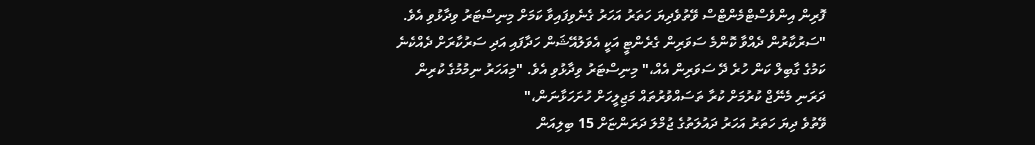ފޮރިން އިންވެސްޓްމެންޓްސް ވޭތުވެދިޔަ ހަތަރު އަހަރު ގެނެވިފައިވާ ކަމަށް މިނިސްޓަރު ވިދާޅުވި އެވެ.
"ސަރުކާރުން ދެއްވާ ކޮންމެ ސަވަރިން ގެރެންޓީ އަކީ އެވަލުއޭޝަން ހަދާފައި އަދި ސަރުކާރަށް ދެއްކެނެ ކަމުގެ ގާބިލް ކަން ހުރެ ދޭ ސަވަރިން އެއް،" މިނިސްޓަރު ވިދާޅުވި އެވެ. "މިއަހަރު ނިމުމުގެ ކުރިން ދަރަނި މެނޭޖް ކުރުމަށް ކުރާ ތަސައްވުރުތައް މަޖިލީހަށް ހުށަހަޅާނަން،"
ވޭތުވެ ދިޔަ ހަތަރު އަހަރު ދައުލަތުގެ ޖުމްލަ ދަރަންޏަށް 15 ބިލިއަން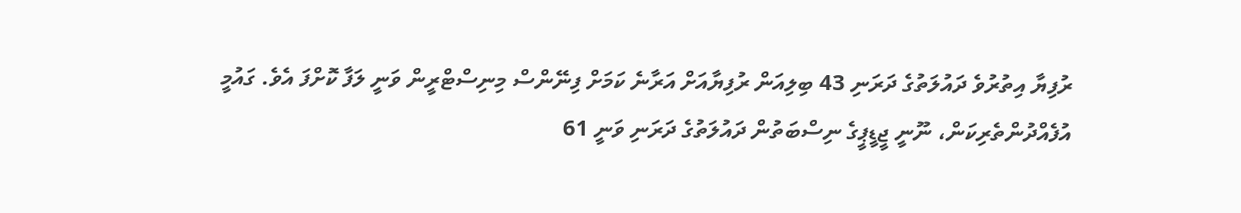ރުފިޔާ އިތުރުވެ ދައުލަތުގެ ދަރަނި 43 ބިލިއަން ރުފިޔާއަށް އަރާނެ ކަމަށް ފިނޭންސް މިނިސްޓްރީން ވަނީ ލަފާ ކޮށްފަ އެވެ. ގައުމީ އުފެއްދުންތެރިކަން، ނޫނީ ޖީޑީޕީގެ ނިސްބަތުން ދައުލަތުގެ ދަރަނި ވަނީ 61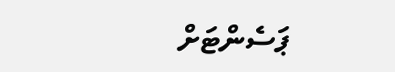ޕަސެންޓަށް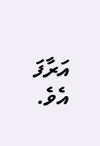އަރާފަ އެވެ.